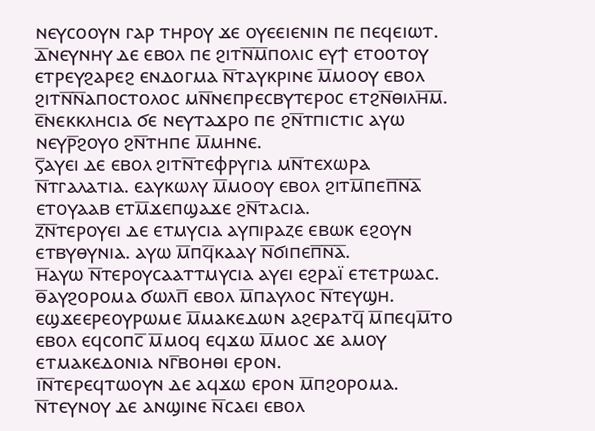ⲛⲉⲩⲥⲟⲟⲩⲛ ⲅⲁⲣ ⲧⲏⲣⲟⲩ ϫⲉ ⲟⲩⲉⲉⲓⲉⲛⲓⲛ ⲡⲉ ⲡⲉϥⲉⲓⲱⲧ.
ⲇ̅ⲛⲉⲩⲛⲏⲩ ⲇⲉ ⲉⲃⲟⲗ ⲡⲉ ϩⲓⲧⲛ̅ⲙ̅ⲡⲟⲗⲓⲥ ⲉⲩϯ ⲉⲧⲟⲟⲧⲟⲩ ⲉⲧⲣⲉⲩϩⲁⲣⲉϩ ⲉⲛⲇⲟⲅⲙⲁ ⲛ̅ⲧⲁⲩⲕⲣⲓⲛⲉ ⲙ̅ⲙⲟⲟⲩ ⲉⲃⲟⲗ ϩⲓⲧⲛ̅ⲛ̅ⲁⲡⲟⲥⲧⲟⲗⲟⲥ ⲙⲛ̅ⲛⲉⲡⲣⲉⲥⲃⲩⲧⲉⲣⲟⲥ ⲉⲧϩⲛ̅ⲑⲓⲗⲏ̅ⲙ̅.
ⲉ̅ⲛⲉⲕⲕⲗⲏⲥⲓⲁ ϭⲉ ⲛⲉⲩⲧⲁϫⲣⲟ ⲡⲉ ϩⲛ̅ⲧⲡⲓⲥⲧⲓⲥ ⲁⲩⲱ ⲛⲉⲩⲣ̅ϩⲟⲩⲟ ϩⲛ̅ⲧⲏⲡⲉ ⲙ̅ⲙⲏⲛⲉ.
ⲋ̅ⲁⲩⲉⲓ ⲇⲉ ⲉⲃⲟⲗ ϩⲓⲧⲛ̅ⲧⲉⲫⲣⲩⲅⲓⲁ ⲙⲛ̅ⲧⲉⲭⲱⲣⲁ ⲛ̅ⲧⲅⲁⲗⲁⲧⲓⲁ. ⲉⲁⲩⲕⲱⲗⲩ ⲙ̅ⲙⲟⲟⲩ ⲉⲃⲟⲗ ϩⲓⲧⲙ̅ⲡⲉⲡ̅ⲛ̅ⲁ̅ ⲉⲧⲟⲩⲁⲁⲃ ⲉⲧⲙ̅ϫⲉⲡϣⲁϫⲉ ϩⲛ̅ⲧⲁⲥⲓⲁ.
ⲍ̅ⲛ̅ⲧⲉⲣⲟⲩⲉⲓ ⲇⲉ ⲉⲧⲙⲩⲥⲓⲁ ⲁⲩⲡⲓⲣⲁⲍⲉ ⲉⲃⲱⲕ ⲉϩⲟⲩⲛ ⲉⲧⲃⲩⲑⲩⲛⲓⲁ. ⲁⲩⲱ ⲙ̅ⲡϥ̅ⲕⲁⲁⲩ ⲛ̅ϭⲓⲡⲉⲡ̅ⲛ̅ⲁ̅.
ⲏ̅ⲁⲩⲱ ⲛ̅ⲧⲉⲣⲟⲩⲥⲁⲁⲧⲧⲙⲩⲥⲓⲁ ⲁⲩⲉⲓ ⲉϩⲣⲁⲓ̈ ⲉⲧⲉⲧⲣⲱⲁⲥ.
ⲑ̅ⲁⲩϩⲟⲣⲟⲙⲁ ϭⲱⲗⲡ̅ ⲉⲃⲟⲗ ⲙ̅ⲡⲁⲩⲗⲟⲥ ⲛ̅ⲧⲉⲩϣⲏ. ⲉϣϫⲉⲉⲣⲉⲟⲩⲣⲱⲙⲉ ⲙ̅ⲙⲁⲕⲉⲇⲱⲛ ⲁϩⲉⲣⲁⲧϥ̅ ⲙ̅ⲡⲉϥⲙ̅ⲧⲟ ⲉⲃⲟⲗ ⲉϥⲥⲟⲡⲥ̅ ⲙ̅ⲙⲟϥ ⲉϥϫⲱ ⲙ̅ⲙⲟⲥ ϫⲉ ⲁⲙⲟⲩ ⲉⲧⲙⲁⲕⲉⲇⲟⲛⲓⲁ ⲛⲅ̅ⲃⲟⲏⲑⲓ ⲉⲣⲟⲛ.
ⲓ̅ⲛ̅ⲧⲉⲣⲉϥⲧⲱⲟⲩⲛ ⲇⲉ ⲁϥϫⲱ ⲉⲣⲟⲛ ⲙ̅ⲡϩⲟⲣⲟⲙⲁ. ⲛ̅ⲧⲉⲩⲛⲟⲩ ⲇⲉ ⲁⲛϣⲓⲛⲉ ⲛ̅ⲥⲁⲉⲓ ⲉⲃⲟⲗ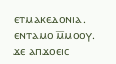ⲉⲧⲙⲁⲕⲉⲇⲟⲛⲓⲁ. ⲉⲛⲧⲁⲙⲟ ⲙ̅ⲙⲟⲟⲩ. ϫⲉ ⲁⲡϫⲟⲉⲓⲥ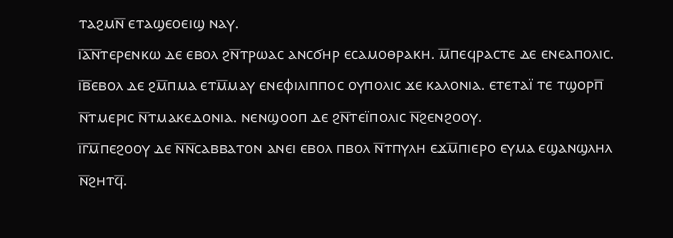ⲧⲁϩⲙⲛ̅ ⲉⲧⲁϣⲉⲟⲉⲓϣ ⲛⲁⲩ.
ⲓ̅ⲁ̅ⲛ̅ⲧⲉⲣⲉⲛⲕⲱ ⲇⲉ ⲉⲃⲟⲗ ϩⲛ̅ⲧⲣⲱⲁⲥ ⲁⲛⲥϭⲏⲣ ⲉⲥⲁⲙⲟⲑⲣⲁⲕⲏ. ⲙ̅ⲡⲉϥⲣⲁⲥⲧⲉ ⲇⲉ ⲉⲛⲉⲁⲡⲟⲗⲓⲥ.
ⲓ̅ⲃ̅ⲉⲃⲟⲗ ⲇⲉ ϩⲙ̅ⲡⲙⲁ ⲉⲧⲙ̅ⲙⲁⲩ ⲉⲛⲉⲫⲓⲗⲓⲡⲡⲟⲥ ⲟⲩⲡⲟⲗⲓⲥ ϫⲉ ⲕⲁⲗⲟⲛⲓⲁ. ⲉⲧⲉⲧⲁⲓ̈ ⲧⲉ ⲧϣⲟⲣⲡ̅ ⲛ̅ⲧⲙⲉⲣⲓⲥ ⲛ̅ⲧⲙⲁⲕⲉⲇⲟⲛⲓⲁ. ⲛⲉⲛϣⲟⲟⲡ ⲇⲉ ϩⲛ̅ⲧⲉⲓ̈ⲡⲟⲗⲓⲥ ⲛ̅ϩⲉⲛϩⲟⲟⲩ.
ⲓ̅ⲅ̅ⲙ̅ⲡⲉϩⲟⲟⲩ ⲇⲉ ⲛ̅ⲛ̅ⲥⲁⲃⲃⲁⲧⲟⲛ ⲁⲛⲉⲓ ⲉⲃⲟⲗ ⲡⲃⲟⲗ ⲛ̅ⲧⲡⲩⲗⲏ ⲉϫⲙ̅ⲡⲓⲉⲣⲟ ⲉⲩⲙⲁ ⲉϣⲁⲛϣⲗⲏⲗ ⲛ̅ϩⲏⲧϥ̅.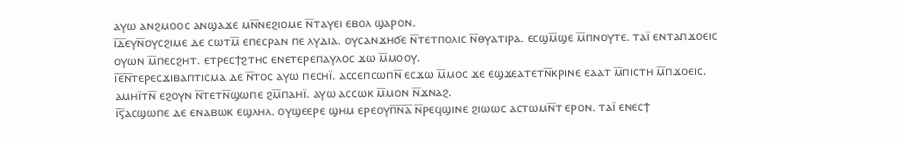ⲁⲩⲱ ⲁⲛϩⲙⲟⲟⲥ ⲁⲛϣⲁϫⲉ ⲙⲛ̅ⲛⲉϩⲓⲟⲙⲉ ⲛ̅ⲧⲁⲩⲉⲓ ⲉⲃⲟⲗ ϣⲁⲣⲟⲛ.
ⲓ̅ⲇ̅ⲉⲩⲛ̅ⲟⲩⲥϩⲓⲙⲉ ⲇⲉ ⲥⲱⲧⲙ̅ ⲉⲡⲉⲥⲣⲁⲛ ⲡⲉ ⲗⲩⲇⲓⲁ. ⲟⲩⲥⲁⲛϫⲏϭⲉ ⲛ̅ⲧⲉⲧⲡⲟⲗⲓⲥ ⲛ̅ⲑⲩⲁⲧⲓⲣⲁ. ⲉⲥϣⲙ̅ϣⲉ ⲙ̅ⲡⲛⲟⲩⲧⲉ. ⲧⲁⲓ̈ ⲉⲛⲧⲁⲡϫⲟⲉⲓⲥ ⲟⲩⲱⲛ ⲙ̅ⲡⲉⲥϩⲏⲧ. ⲉⲧⲣⲉⲥϯϩⲧⲏⲥ ⲉⲛⲉⲧⲉⲣⲉⲡⲁⲩⲗⲟⲥ ϫⲱ ⲙ̅ⲙⲟⲟⲩ.
ⲓ̅ⲉ̅ⲛ̅ⲧⲉⲣⲉⲥϫⲓⲃⲁⲡⲧⲓⲥⲙⲁ ⲇⲉ ⲛ̅ⲧⲟⲥ ⲁⲩⲱ ⲡⲉⲥⲏⲓ̈. ⲁⲥⲥⲉⲡⲥⲱⲡⲛ̅ ⲉⲥϫⲱ ⲙ̅ⲙⲟⲥ ϫⲉ ⲉϣϫⲉⲁⲧⲉⲧⲛ̅ⲕⲣⲓⲛⲉ ⲉⲁⲁⲧ ⲙ̅ⲡⲓⲥⲧⲏ ⲙ̅ⲡϫⲟⲉⲓⲥ. ⲁⲙⲏⲓ̈ⲧⲛ̅ ⲉϩⲟⲩⲛ ⲛ̅ⲧⲉⲧⲛ̅ϣⲱⲡⲉ ϩⲙ̅ⲡⲁⲏⲓ̈. ⲁⲩⲱ ⲁⲥⲥⲱⲕ ⲙ̅ⲙⲟⲛ ⲛ̅ϫⲛⲁϩ.
ⲓ̅ⲋ̅ⲁⲥϣⲱⲡⲉ ⲇⲉ ⲉⲛⲁⲃⲱⲕ ⲉϣⲗⲏⲗ. ⲟⲩϣⲉⲉⲣⲉ ϣⲏⲙ ⲉⲣⲉⲟⲩⲡ̅ⲛ̅ⲁ̅ ⲛ̅ⲣⲉϥϣⲓⲛⲉ ϩⲓⲱⲱⲥ ⲁⲥⲧⲱⲙⲛ̅ⲧ ⲉⲣⲟⲛ. ⲧⲁⲓ̈ ⲉⲛⲉⲥϯ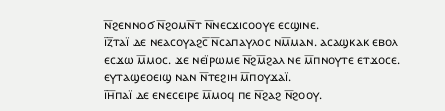ⲛ̅ϩⲉⲛⲛⲟϭ ⲛ̅ϩⲟⲙⲛ̅ⲧ ⲛ̅ⲛⲉⲥϫⲓⲥⲟⲟⲩⲉ ⲉⲥϣⲓⲛⲉ.
ⲓ̅ⲍ̅ⲧⲁⲓ̈ ⲇⲉ ⲛⲉⲁⲥⲟⲩⲁϩⲥ̅ ⲛ̅ⲥⲁⲡⲁⲩⲗⲟⲥ ⲛⲙ̅ⲙⲁⲛ. ⲁⲥⲁϣⲕⲁⲕ ⲉⲃⲟⲗ ⲉⲥϫⲱ ⲙ̅ⲙⲟⲥ. ϫⲉ ⲛⲉⲓ̈ⲣⲱⲙⲉ ⲛ̅ϩⲙ̅ϩⲁⲗ ⲛⲉ ⲙ̅ⲡⲛⲟⲩⲧⲉ ⲉⲧϫⲟⲥⲉ. ⲉⲩⲧⲁϣⲉⲟⲉⲓϣ ⲛⲁⲛ ⲛ̅ⲧⲉϩⲓⲏ ⲙ̅ⲡⲟⲩϫⲁⲓ̈.
ⲓ̅ⲏ̅ⲡⲁⲓ̈ ⲇⲉ ⲉⲛⲉⲥⲉⲓⲣⲉ ⲙ̅ⲙⲟϥ ⲡⲉ ⲛ̅ϩⲁϩ ⲛ̅ϩⲟⲟⲩ.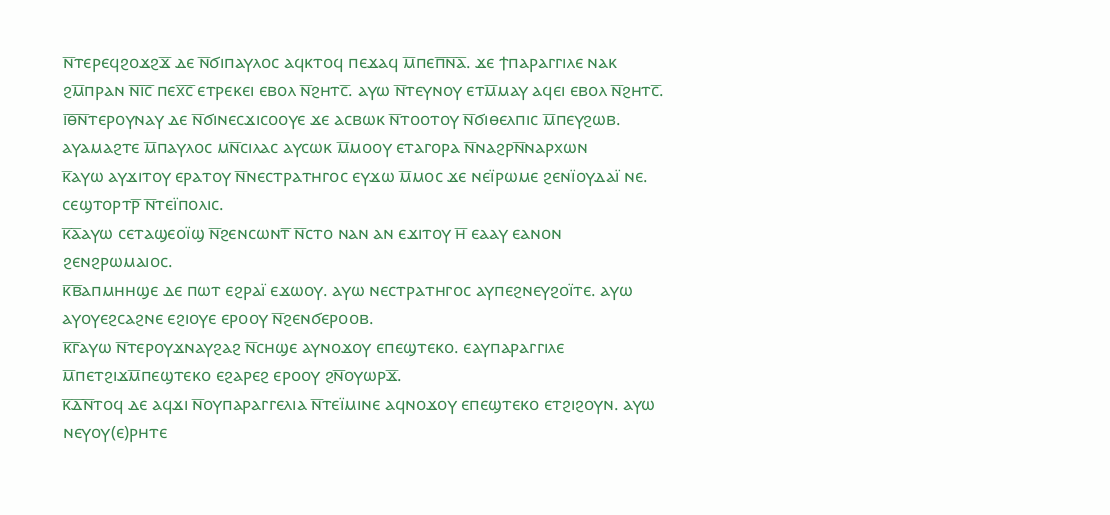ⲛ̅ⲧⲉⲣⲉϥϩⲟϫϩϫ̅ ⲇⲉ ⲛ̅ϭⲓⲡⲁⲩⲗⲟⲥ ⲁϥⲕⲧⲟϥ ⲡⲉϫⲁϥ ⲙ̅ⲡⲉⲡ̅ⲛ̅ⲁ̅. ϫⲉ ϯⲡⲁⲣⲁⲅⲅⲓⲗⲉ ⲛⲁⲕ ϩⲙ̅ⲡⲣⲁⲛ ⲛ̅ⲓ̅ⲥ̅ ⲡⲉⲭ̅ⲥ̅ ⲉⲧⲣⲉⲕⲉⲓ ⲉⲃⲟⲗ ⲛ̅ϩⲏⲧⲥ̅. ⲁⲩⲱ ⲛ̅ⲧⲉⲩⲛⲟⲩ ⲉⲧⲙ̅ⲙⲁⲩ ⲁϥⲉⲓ ⲉⲃⲟⲗ ⲛ̅ϩⲏⲧⲥ̅.
ⲓ̅ⲑ̅ⲛ̅ⲧⲉⲣⲟⲩⲛⲁⲩ ⲇⲉ ⲛ̅ϭⲓⲛⲉⲥϫⲓⲥⲟⲟⲩⲉ ϫⲉ ⲁⲥⲃⲱⲕ ⲛ̅ⲧⲟⲟⲧⲟⲩ ⲛ̅ϭⲓⲑⲉⲗⲡⲓⲥ ⲙ̅ⲡⲉⲩϩⲱⲃ. ⲁⲩⲁⲙⲁϩⲧⲉ ⲙ̅ⲡⲁⲩⲗⲟⲥ ⲙⲛ̅ⲥⲓⲗⲁⲥ ⲁⲩⲥⲱⲕ ⲙ̅ⲙⲟⲟⲩ ⲉⲧⲁⲅⲟⲣⲁ ⲛ̅ⲛⲁϩⲣⲛ̅ⲛⲁⲣⲭⲱⲛ
ⲕ̅ⲁⲩⲱ ⲁⲩϫⲓⲧⲟⲩ ⲉⲣⲁⲧⲟⲩ ⲛ̅ⲛⲉⲥⲧⲣⲁⲧⲏⲅⲟⲥ ⲉⲩϫⲱ ⲙ̅ⲙⲟⲥ ϫⲉ ⲛⲉⲓ̈ⲣⲱⲙⲉ ϩⲉⲛⲓ̈ⲟⲩⲇⲁⲓ̈ ⲛⲉ. ⲥⲉϣⲧⲟⲣⲧⲣ̅ ⲛ̅ⲧⲉⲓ̈ⲡⲟⲗⲓⲥ.
ⲕ̅ⲁ̅ⲁⲩⲱ ⲥⲉⲧⲁϣⲉⲟⲓ̈ϣ ⲛ̅ϩⲉⲛⲥⲱⲛⲧ̅ ⲛ̅ⲥⲧⲟ ⲛⲁⲛ ⲁⲛ ⲉϫⲓⲧⲟⲩ ⲏ̅ ⲉⲁⲁⲩ ⲉⲁⲛⲟⲛ ϩⲉⲛϩⲣⲱⲙⲁⲓⲟⲥ.
ⲕ̅ⲃ̅ⲁⲡⲙⲏⲏϣⲉ ⲇⲉ ⲡⲱⲧ ⲉϩⲣⲁⲓ̈ ⲉϫⲱⲟⲩ. ⲁⲩⲱ ⲛⲉⲥⲧⲣⲁⲧⲏⲅⲟⲥ ⲁⲩⲡⲉϩⲛⲉⲩϩⲟⲓ̈ⲧⲉ. ⲁⲩⲱ ⲁⲩⲟⲩⲉϩⲥⲁϩⲛⲉ ⲉϩⲓⲟⲩⲉ ⲉⲣⲟⲟⲩ ⲛ̅ϩⲉⲛϭⲉⲣⲟⲟⲃ.
ⲕ̅ⲅ̅ⲁⲩⲱ ⲛ̅ⲧⲉⲣⲟⲩϫⲛⲁⲩϩⲁϩ ⲛ̅ⲥⲏϣⲉ ⲁⲩⲛⲟϫⲟⲩ ⲉⲡⲉϣⲧⲉⲕⲟ. ⲉⲁⲩⲡⲁⲣⲁⲅⲅⲓⲗⲉ ⲙ̅ⲡⲉⲧϩⲓϫⲙ̅ⲡⲉϣⲧⲉⲕⲟ ⲉϩⲁⲣⲉϩ ⲉⲣⲟⲟⲩ ϩⲛ̅ⲟⲩⲱⲣϫ̅.
ⲕ̅ⲇ̅ⲛ̅ⲧⲟϥ ⲇⲉ ⲁϥϫⲓ ⲛ̅ⲟⲩⲡⲁⲣⲁⲅⲅⲉⲗⲓⲁ ⲛ̅ⲧⲉⲓ̈ⲙⲓⲛⲉ ⲁϥⲛⲟϫⲟⲩ ⲉⲡⲉϣⲧⲉⲕⲟ ⲉⲧϩⲓϩⲟⲩⲛ. ⲁⲩⲱ ⲛⲉⲩⲟⲩ(ⲉ)ⲣⲏⲧⲉ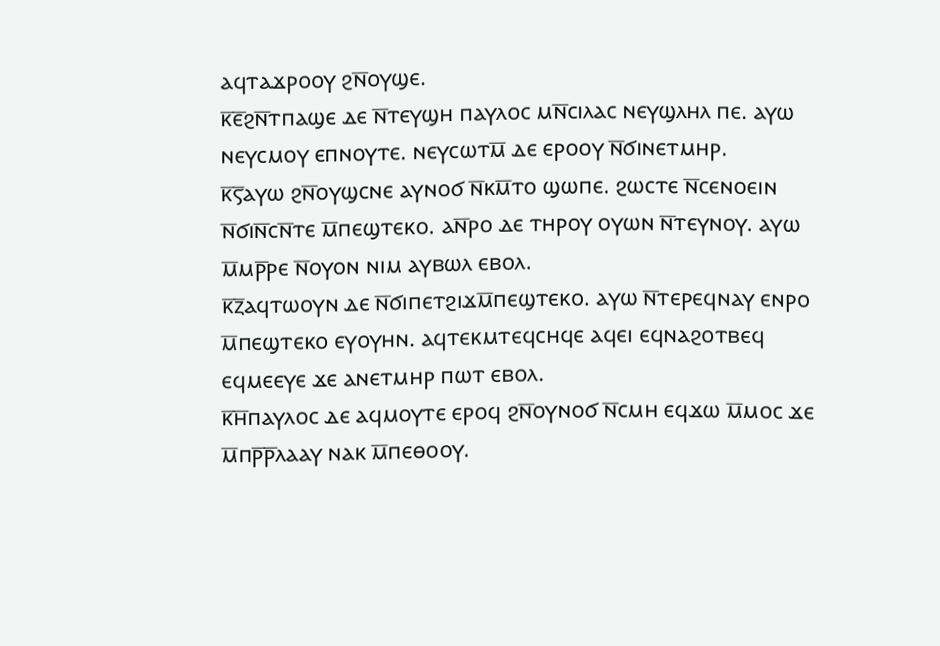ⲁϥⲧⲁϫⲣⲟⲟⲩ ϩⲛ̅ⲟⲩϣⲉ.
ⲕ̅ⲉ̅ϩⲛ̅ⲧⲡⲁϣⲉ ⲇⲉ ⲛ̅ⲧⲉⲩϣⲏ ⲡⲁⲩⲗⲟⲥ ⲙⲛ̅ⲥⲓⲗⲁⲥ ⲛⲉⲩϣⲗⲏⲗ ⲡⲉ. ⲁⲩⲱ ⲛⲉⲩⲥⲙⲟⲩ ⲉⲡⲛⲟⲩⲧⲉ. ⲛⲉⲩⲥⲱⲧⲙ̅ ⲇⲉ ⲉⲣⲟⲟⲩ ⲛ̅ϭⲓⲛⲉⲧⲙⲏⲣ.
ⲕ̅ⲋ̅ⲁⲩⲱ ϩⲛ̅ⲟⲩϣⲥⲛⲉ ⲁⲩⲛⲟϭ ⲛ̅ⲕⲙ̅ⲧⲟ ϣⲱⲡⲉ. ϩⲱⲥⲧⲉ ⲛ̅ⲥⲉⲛⲟⲉⲓⲛ ⲛ̅ϭⲓⲛ̅ⲥⲛ̅ⲧⲉ ⲙ̅ⲡⲉϣⲧⲉⲕⲟ. ⲁⲛ̅ⲣⲟ ⲇⲉ ⲧⲏⲣⲟⲩ ⲟⲩⲱⲛ ⲛ̅ⲧⲉⲩⲛⲟⲩ. ⲁⲩⲱ ⲙ̅ⲙⲣ̅ⲣⲉ ⲛ̅ⲟⲩⲟⲛ ⲛⲓⲙ ⲁⲩⲃⲱⲗ ⲉⲃⲟⲗ.
ⲕ̅ⲍ̅ⲁϥⲧⲱⲟⲩⲛ ⲇⲉ ⲛ̅ϭⲓⲡⲉⲧϩⲓϫⲙ̅ⲡⲉϣⲧⲉⲕⲟ. ⲁⲩⲱ ⲛ̅ⲧⲉⲣⲉϥⲛⲁⲩ ⲉⲛⲣⲟ ⲙ̅ⲡⲉϣⲧⲉⲕⲟ ⲉⲩⲟⲩⲏⲛ. ⲁϥⲧⲉⲕⲙⲧⲉϥⲥⲏϥⲉ ⲁϥⲉⲓ ⲉϥⲛⲁϩⲟⲧⲃⲉϥ ⲉϥⲙⲉⲉⲩⲉ ϫⲉ ⲁⲛⲉⲧⲙⲏⲣ ⲡⲱⲧ ⲉⲃⲟⲗ.
ⲕ̅ⲏ̅ⲡⲁⲩⲗⲟⲥ ⲇⲉ ⲁϥⲙⲟⲩⲧⲉ ⲉⲣⲟϥ ϩⲛ̅ⲟⲩⲛⲟϭ ⲛ̅ⲥⲙⲏ ⲉϥϫⲱ ⲙ̅ⲙⲟⲥ ϫⲉ ⲙ̅ⲡⲣ̅ⲣ̅ⲗⲁⲁⲩ ⲛⲁⲕ ⲙ̅ⲡⲉⲑⲟⲟⲩ.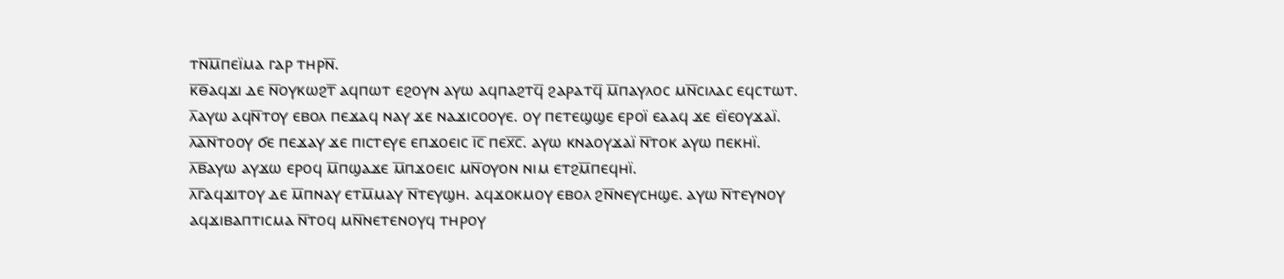ⲧⲛ̅ⲙ̅ⲡⲉⲓ̈ⲙⲁ ⲅⲁⲣ ⲧⲏⲣⲛ̅.
ⲕ̅ⲑ̅ⲁϥϫⲓ ⲇⲉ ⲛ̅ⲟⲩⲕⲱϩⲧ̅ ⲁϥⲡⲱⲧ ⲉϩⲟⲩⲛ ⲁⲩⲱ ⲁϥⲡⲁϩⲧϥ̅ ϩⲁⲣⲁⲧϥ̅ ⲙ̅ⲡⲁⲩⲗⲟⲥ ⲙⲛ̅ⲥⲓⲗⲁⲥ ⲉϥⲥⲧⲱⲧ.
ⲗ̅ⲁⲩⲱ ⲁϥⲛ̅ⲧⲟⲩ ⲉⲃⲟⲗ ⲡⲉϫⲁϥ ⲛⲁⲩ ϫⲉ ⲛⲁϫⲓⲥⲟⲟⲩⲉ. ⲟⲩ ⲡⲉⲧⲉϣϣⲉ ⲉⲣⲟⲓ̈ ⲉⲁⲁϥ ϫⲉ ⲉⲓ̈ⲉⲟⲩϫⲁⲓ̈.
ⲗ̅ⲁ̅ⲛ̅ⲧⲟⲟⲩ ϭⲉ ⲡⲉϫⲁⲩ ϫⲉ ⲡⲓⲥⲧⲉⲩⲉ ⲉⲡϫⲟⲉⲓⲥ ⲓ̅ⲥ̅ ⲡⲉⲭ̅ⲥ̅. ⲁⲩⲱ ⲕⲛⲁⲟⲩϫⲁⲓ̈ ⲛ̅ⲧⲟⲕ ⲁⲩⲱ ⲡⲉⲕⲏⲓ̈.
ⲗ̅ⲃ̅ⲁⲩⲱ ⲁⲩϫⲱ ⲉⲣⲟϥ ⲙ̅ⲡϣⲁϫⲉ ⲙ̅ⲡϫⲟⲉⲓⲥ ⲙⲛ̅ⲟⲩⲟⲛ ⲛⲓⲙ ⲉⲧϩⲙ̅ⲡⲉϥⲏⲓ̈.
ⲗ̅ⲅ̅ⲁϥϫⲓⲧⲟⲩ ⲇⲉ ⲙ̅ⲡⲛⲁⲩ ⲉⲧⲙ̅ⲙⲁⲩ ⲛ̅ⲧⲉⲩϣⲏ. ⲁϥϫⲟⲕⲙⲟⲩ ⲉⲃⲟⲗ ϩⲛ̅ⲛⲉⲩⲥⲏϣⲉ. ⲁⲩⲱ ⲛ̅ⲧⲉⲩⲛⲟⲩ ⲁϥϫⲓⲃⲁⲡⲧⲓⲥⲙⲁ ⲛ̅ⲧⲟϥ ⲙⲛ̅ⲛⲉⲧⲉⲛⲟⲩϥ ⲧⲏⲣⲟⲩ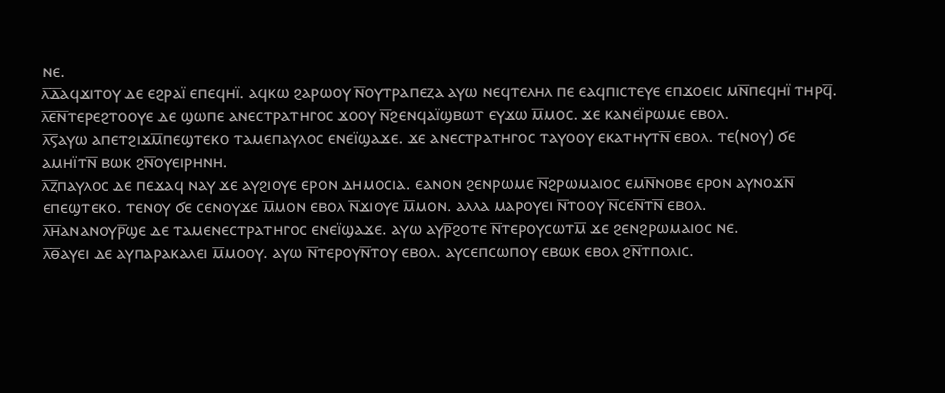ⲛⲉ.
ⲗ̅ⲇ̅ⲁϥϫⲓⲧⲟⲩ ⲇⲉ ⲉϩⲣⲁⲓ̈ ⲉⲡⲉϥⲏⲓ̈. ⲁϥⲕⲱ ϩⲁⲣⲱⲟⲩ ⲛ̅ⲟⲩⲧⲣⲁⲡⲉⲍⲁ ⲁⲩⲱ ⲛⲉϥⲧⲉⲗⲏⲗ ⲡⲉ ⲉⲁϥⲡⲓⲥⲧⲉⲩⲉ ⲉⲡϫⲟⲉⲓⲥ ⲙⲛ̅ⲡⲉϥⲏⲓ̈ ⲧⲏⲣϥ̅.
ⲗ̅ⲉ̅ⲛ̅ⲧⲉⲣⲉϩⲧⲟⲟⲩⲉ ⲇⲉ ϣⲱⲡⲉ ⲁⲛⲉⲥⲧⲣⲁⲧⲏⲅⲟⲥ ϫⲟⲟⲩ ⲛ̅ϩⲉⲛϥⲁⲓ̈ϣⲃⲱⲧ ⲉⲩϫⲱ ⲙ̅ⲙⲟⲥ. ϫⲉ ⲕⲁⲛⲉⲓ̈ⲣⲱⲙⲉ ⲉⲃⲟⲗ.
ⲗ̅ⲋ̅ⲁⲩⲱ ⲁⲡⲉⲧϩⲓϫⲙ̅ⲡⲉϣⲧⲉⲕⲟ ⲧⲁⲙⲉⲡⲁⲩⲗⲟⲥ ⲉⲛⲉⲓ̈ϣⲁϫⲉ. ϫⲉ ⲁⲛⲉⲥⲧⲣⲁⲧⲏⲅⲟⲥ ⲧⲁⲩⲟⲟⲩ ⲉⲕⲁⲧⲏⲩⲧⲛ̅ ⲉⲃⲟⲗ. ⲧⲉ(ⲛⲟⲩ) ϭⲉ ⲁⲙⲏⲓ̈ⲧⲛ̅ ⲃⲱⲕ ϩⲛ̅ⲟⲩⲉⲓⲣⲏⲛⲏ.
ⲗ̅ⲍ̅ⲡⲁⲩⲗⲟⲥ ⲇⲉ ⲡⲉϫⲁϥ ⲛⲁⲩ ϫⲉ ⲁⲩϩⲓⲟⲩⲉ ⲉⲣⲟⲛ ⲇⲏⲙⲟⲥⲓⲁ. ⲉⲁⲛⲟⲛ ϩⲉⲛⲣⲱⲙⲉ ⲛ̅ϩⲣⲱⲙⲁⲓⲟⲥ ⲉⲙⲛ̅ⲛⲟⲃⲉ ⲉⲣⲟⲛ ⲁⲩⲛⲟϫⲛ̅ ⲉⲡⲉϣⲧⲉⲕⲟ. ⲧⲉⲛⲟⲩ ϭⲉ ⲥⲉⲛⲟⲩϫⲉ ⲙ̅ⲙⲟⲛ ⲉⲃⲟⲗ ⲛ̅ϫⲓⲟⲩⲉ ⲙ̅ⲙⲟⲛ. ⲁⲗⲗⲁ ⲙⲁⲣⲟⲩⲉⲓ ⲛ̅ⲧⲟⲟⲩ ⲛ̅ⲥⲉⲛ̅ⲧⲛ̅ ⲉⲃⲟⲗ.
ⲗ̅ⲏ̅ⲁⲛⲁⲛⲟⲩⲣ̅ϣⲉ ⲇⲉ ⲧⲁⲙⲉⲛⲉⲥⲧⲣⲁⲧⲏⲅⲟⲥ ⲉⲛⲉⲓ̈ϣⲁϫⲉ. ⲁⲩⲱ ⲁⲩⲣ̅ϩⲟⲧⲉ ⲛ̅ⲧⲉⲣⲟⲩⲥⲱⲧⲙ̅ ϫⲉ ϩⲉⲛϩⲣⲱⲙⲁⲓⲟⲥ ⲛⲉ.
ⲗ̅ⲑ̅ⲁⲩⲉⲓ ⲇⲉ ⲁⲩⲡⲁⲣⲁⲕⲁⲗⲉⲓ ⲙ̅ⲙⲟⲟⲩ. ⲁⲩⲱ ⲛ̅ⲧⲉⲣⲟⲩⲛ̅ⲧⲟⲩ ⲉⲃⲟⲗ. ⲁⲩⲥⲉⲡⲥⲱⲡⲟⲩ ⲉⲃⲱⲕ ⲉⲃⲟⲗ ϩⲛ̅ⲧⲡⲟⲗⲓⲥ.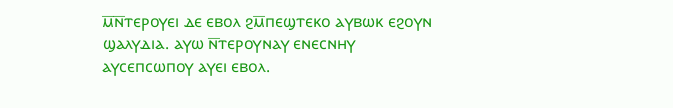ⲙ̅ⲛ̅ⲧⲉⲣⲟⲩⲉⲓ ⲇⲉ ⲉⲃⲟⲗ ϩⲙ̅ⲡⲉϣⲧⲉⲕⲟ ⲁⲩⲃⲱⲕ ⲉϩⲟⲩⲛ ϣⲁⲗⲩⲇⲓⲁ. ⲁⲩⲱ ⲛ̅ⲧⲉⲣⲟⲩⲛⲁⲩ ⲉⲛⲉⲥⲛⲏⲩ ⲁⲩⲥⲉⲡⲥⲱⲡⲟⲩ ⲁⲩⲉⲓ ⲉⲃⲟⲗ.